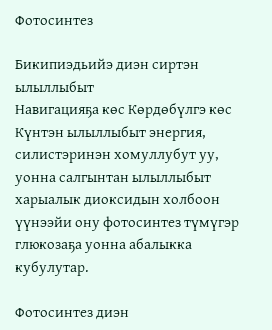Фотосинтез

Бикипиэдьийэ диэн сиртэн ылыллыбыт
Навигацияҕа көс Көрдөбүлгэ көс
Күнтэн ылыллыбыт энергия, силистэринэн хомуллубут уу, уонна салгынтан ылыллыбыт харыалык диоксидын холбоон үүнээйи ону фотосинтез түмүгэр глюкозаҕа уонна абалыкка кубулутар.

Фотосинтез диэн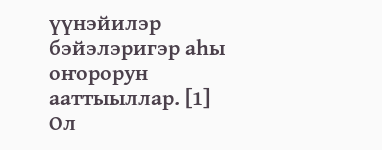үүнэйилэр бэйэлэригэр аһы оҥорорун ааттыыллар. [1] Ол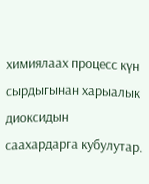химиялаах процесс күн сырдыгынан харыалык диоксидын саахардарга кубулутар.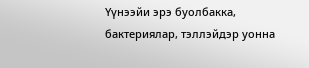Үүнээйи эрэ буолбакка, бактериялар, тэллэйдэр уонна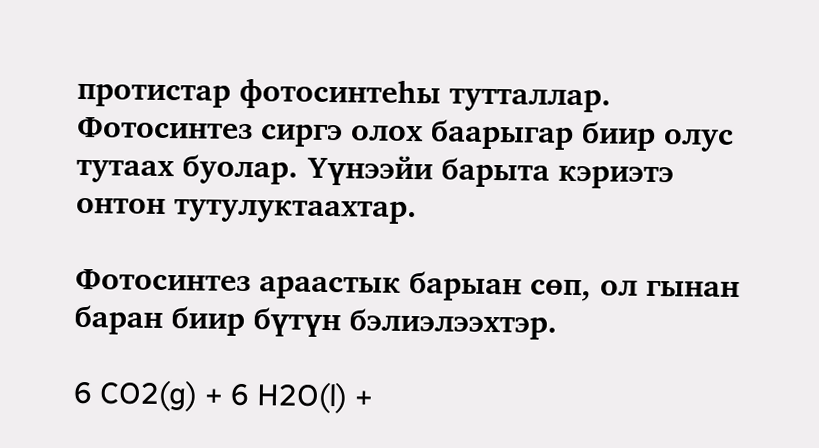протистар фотосинтеһы тутталлар. Фотосинтез сиргэ олох баарыгар биир олус тутаах буолар. Үүнээйи барыта кэриэтэ онтон тутулуктаахтар.

Фотосинтез араастык барыан сөп, ол гынан баран биир бүтүн бэлиэлээхтэр.

6 CO2(g) + 6 H2O(l) +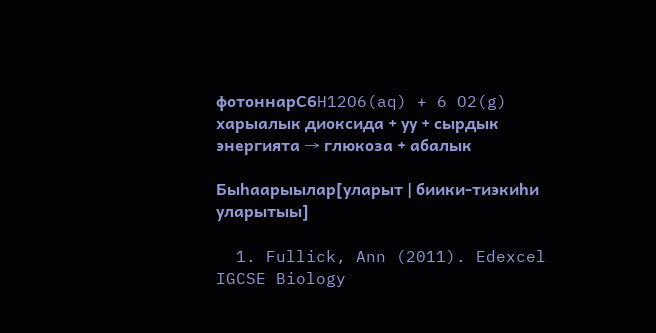фотоннарC6H12O6(aq) + 6 O2(g)
харыалык диоксида + уу + сырдык энергията → глюкоза + абалык

Быһаарыылар[уларыт | биики-тиэкиһи уларытыы]

  1. Fullick, Ann (2011). Edexcel IGCSE Biology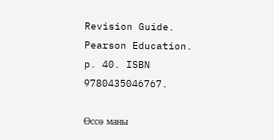Revision Guide. Pearson Education. p. 40. ISBN 9780435046767.

Өссө маны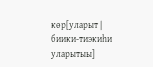көр[уларыт | биики-тиэкиһи уларытыы]